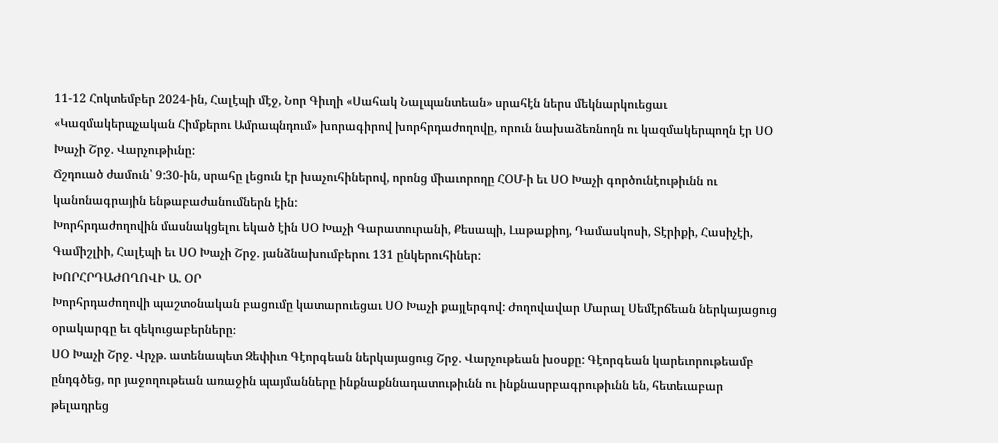11-12 Հոկտեմբեր 2024-ին, Հալէպի մէջ, Նոր Գիւղի «Սահակ Նալպանտեան» սրահէն ներս մեկնարկուեցաւ  «Կազմակերպչական Հիմքերու Ամրապնդում» խորագիրով խորհրդաժողովը, որուն նախաձեռնողն ու կազմակերպողն էր ՍՕ Խաչի Շրջ. Վարչութիւնը:
Ճշդուած ժամուն՝ 9:30-ին, սրահը լեցուն էր խաչուհիներով, որոնց միաւորողը ՀՕՄ-ի եւ ՍՕ Խաչի գործունէութիւնն ու կանոնագրային ենթաբաժանումներն էին:
Խորհրդաժողովին մասնակցելու եկած էին ՍՕ Խաչի Գարատուրանի, Քեսապի, Լաթաքիոյ, Դամասկոսի, Տէրիքի, Հասիչէի, Գամիշլիի, Հալէպի եւ ՍՕ Խաչի Շրջ. յանձնախումբերու 131 ընկերուհիներ:
ԽՈՐՀՐԴԱԺՈՂՈՎԻ Ա. ՕՐ
Խորհրդաժողովի պաշտօնական բացումը կատարուեցաւ ՍՕ Խաչի քայլերգով: Ժողովավար Մարալ Սեմէրճեան ներկայացուց օրակարգը եւ զեկուցաբերները։
ՍՕ Խաչի Շրջ. Վրչթ. ատենապետ Զեփիւռ Գէորգեան ներկայացուց Շրջ. Վարչութեան խօսքը: Գէորգեան կարեւորութեամբ ընդգծեց, որ յաջողութեան առաջին պայմանները ինքնաքննադատութիւնն ու ինքնասրբագրութիւնն են, հետեւաբար թելադրեց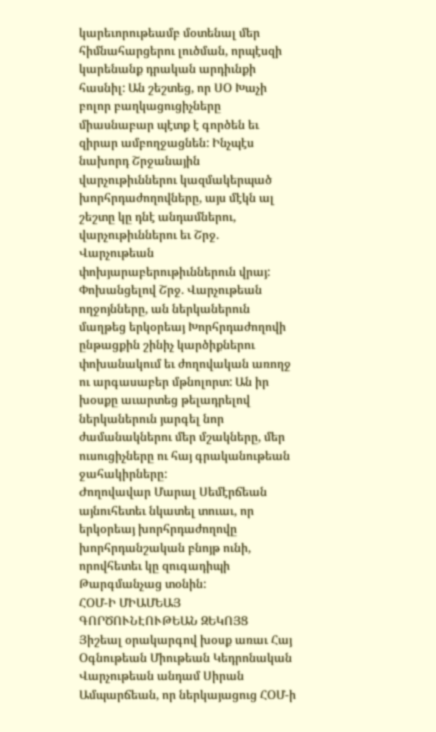կարեւորութեամբ մօտենալ մեր հիմնահարցերու լուծման, որպէսզի կարենանք դրական արդիւնքի հասնիլ: Ան շեշտեց, որ ՍՕ Խաչի բոլոր բաղկացուցիչները միասնաբար պէտք է գործեն եւ զիրար ամբողջացնեն: Ինչպէս նախորդ Շրջանային վարչութիւններու կազմակերպած խորհրդաժողովները, այս մէկն ալ շեշտը կը դնէ անդամներու, վարչութիւններու եւ Շրջ. Վարչութեան փոխյարաբերութիւններուն վրայ:
Փոխանցելով Շրջ. Վարչութեան ողջոյնները, ան ներկաներուն մաղթեց երկօրեայ Խորհրդաժողովի ընթացքին շինիչ կարծիքներու փոխանակում եւ ժողովական առողջ ու արգասաբեր մթնոլորտ: Ան իր խօսքը աւարտեց թելադրելով ներկաներուն յարգել նոր ժամանակներու մեր մշակները, մեր ուսուցիչները ու հայ գրականութեան ջահակիրները:
Ժողովավար Մարալ Սեմէրճեան այնուհետեւ նկատել տուաւ, որ երկօրեայ խորհրդաժողովը խորհրդանշական բնոյթ ունի, որովհետեւ կը զուգադիպի Թարգմանչաց տօնին:
ՀՕՄ-Ի ՄԻԱՄԵԱՅ ԳՈՐԾՈՒՆԷՈՒԹԵԱՆ ԶԵԿՈՅՑ
Յիշեալ օրակարգով խօսք առաւ Հայ Օգնութեան Միութեան Կեդրոնական Վարչութեան անդամ Սիրան Ամպարճեան, որ ներկայացուց ՀՕՄ-ի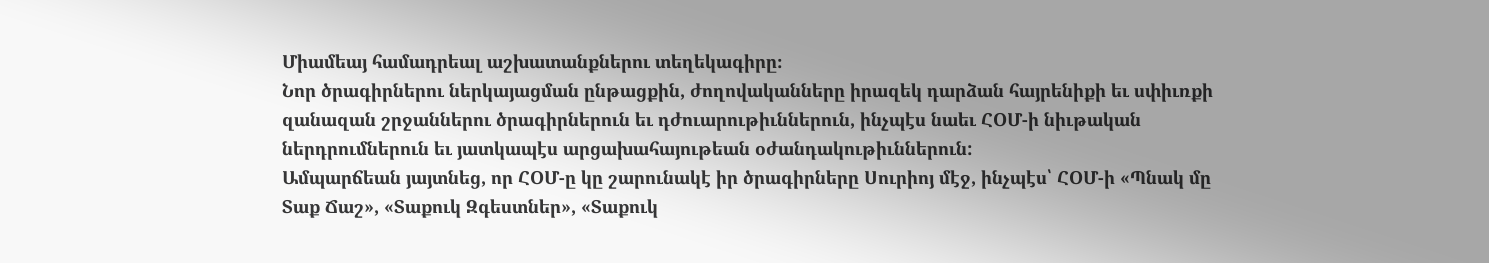Միամեայ համադրեալ աշխատանքներու տեղեկագիրը։
Նոր ծրագիրներու ներկայացման ընթացքին, ժողովականները իրազեկ դարձան հայրենիքի եւ սփիւռքի զանազան շրջաններու ծրագիրներուն եւ դժուարութիւններուն, ինչպէս նաեւ ՀՕՄ-ի նիւթական ներդրումներուն եւ յատկապէս արցախահայութեան օժանդակութիւններուն:
Ամպարճեան յայտնեց, որ ՀՕՄ-ը կը շարունակէ իր ծրագիրները Սուրիոյ մէջ, ինչպէս՝ ՀՕՄ-ի «Պնակ մը Տաք Ճաշ», «Տաքուկ Զգեստներ», «Տաքուկ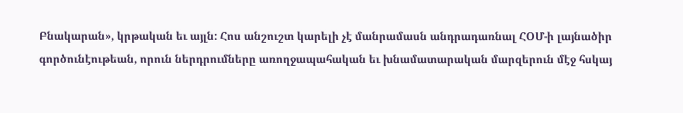Բնակարան», կրթական եւ այլն: Հոս անշուշտ կարելի չէ մանրամասն անդրադառնալ ՀՕՄ-ի լայնածիր գործունէութեան, որուն ներդրումները առողջապահական եւ խնամատարական մարզերուն մէջ հսկայ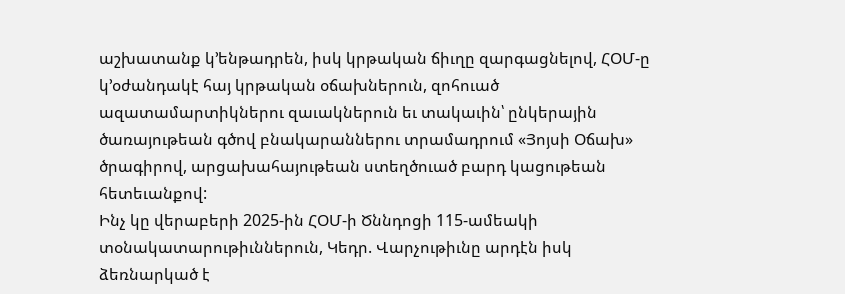աշխատանք կ’ենթադրեն, իսկ կրթական ճիւղը զարգացնելով, ՀՕՄ-ը կ’օժանդակէ հայ կրթական օճախներուն, զոհուած ազատամարտիկներու զաւակներուն եւ տակաւին՝ ընկերային ծառայութեան գծով բնակարաններու տրամադրում «Յոյսի Օճախ» ծրագիրով, արցախահայութեան ստեղծուած բարդ կացութեան հետեւանքով:
Ինչ կը վերաբերի 2025-ին ՀՕՄ-ի Ծննդոցի 115-ամեակի տօնակատարութիւններուն, Կեդր. Վարչութիւնը արդէն իսկ ձեռնարկած է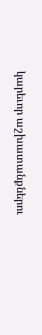կարեւոր աշխատանքներու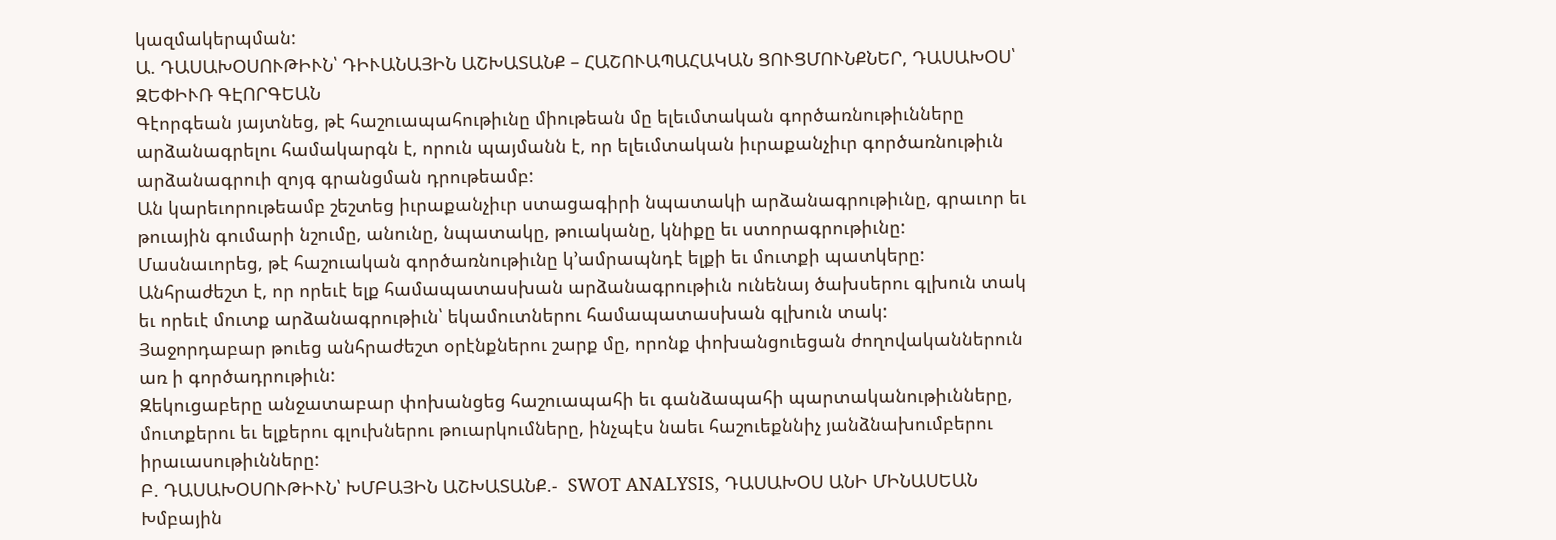կազմակերպման:
Ա. ԴԱՍԱԽՕՍՈՒԹԻՒՆ՝ ԴԻՒԱՆԱՅԻՆ ԱՇԽԱՏԱՆՔ – ՀԱՇՈՒԱՊԱՀԱԿԱՆ ՑՈՒՑՄՈՒՆՔՆԵՐ, ԴԱՍԱԽՕՍ՝ ԶԵՓԻՒՌ ԳԷՈՐԳԵԱՆ
Գէորգեան յայտնեց, թէ հաշուապահութիւնը միութեան մը ելեւմտական գործառնութիւնները արձանագրելու համակարգն է, որուն պայմանն է, որ ելեւմտական իւրաքանչիւր գործառնութիւն արձանագրուի զոյգ գրանցման դրութեամբ:
Ան կարեւորութեամբ շեշտեց իւրաքանչիւր ստացագիրի նպատակի արձանագրութիւնը, գրաւոր եւ թուային գումարի նշումը, անունը, նպատակը, թուականը, կնիքը եւ ստորագրութիւնը: Մասնաւորեց, թէ հաշուական գործառնութիւնը կ’ամրապնդէ ելքի եւ մուտքի պատկերը: Անհրաժեշտ է, որ որեւէ ելք համապատասխան արձանագրութիւն ունենայ ծախսերու գլխուն տակ եւ որեւէ մուտք արձանագրութիւն՝ եկամուտներու համապատասխան գլխուն տակ:
Յաջորդաբար թուեց անհրաժեշտ օրէնքներու շարք մը, որոնք փոխանցուեցան ժողովականներուն առ ի գործադրութիւն:
Զեկուցաբերը անջատաբար փոխանցեց հաշուապահի եւ գանձապահի պարտականութիւնները, մուտքերու եւ ելքերու գլուխներու թուարկումները, ինչպէս նաեւ հաշուեքննիչ յանձնախումբերու իրաւասութիւնները:
Բ. ԴԱՍԱԽՕՍՈՒԹԻՒՆ՝ ԽՄԲԱՅԻՆ ԱՇԽԱՏԱՆՔ.-  SWOT ANALYSIS, ԴԱՍԱԽՕՍ ԱՆԻ ՄԻՆԱՍԵԱՆ
Խմբային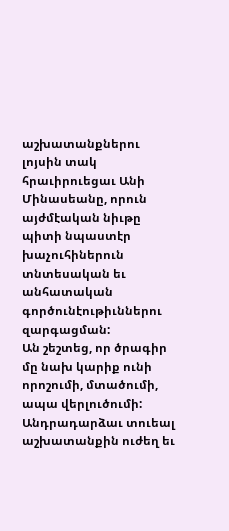աշխատանքներու լոյսին տակ հրաւիրուեցաւ Անի Մինասեանը, որուն այժմէական նիւթը պիտի նպաստէր խաչուհիներուն տնտեսական եւ անհատական գործունէութիւններու զարգացման:
Ան շեշտեց, որ ծրագիր մը նախ կարիք ունի որոշումի, մտածումի, ապա վերլուծումի: Անդրադարձաւ տուեալ աշխատանքին ուժեղ եւ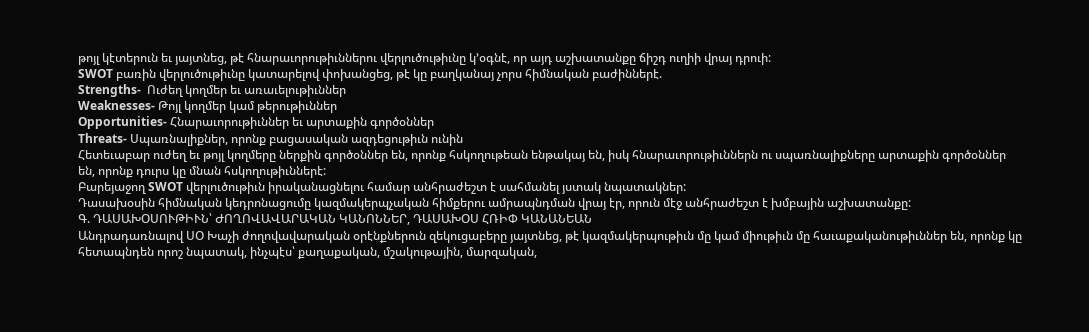թոյլ կէտերուն եւ յայտնեց, թէ հնարաւորութիւններու վերլուծութիւնը կ’օգնէ, որ այդ աշխատանքը ճիշդ ուղիի վրայ դրուի:
SWOT բառին վերլուծութիւնը կատարելով փոխանցեց, թէ կը բաղկանայ չորս հիմնական բաժիններէ.
Strengths-  Ուժեղ կողմեր եւ առաւելութիւններ
Weaknesses- Թոյլ կողմեր կամ թերութիւններ
Opportunities- Հնարաւորութիւններ եւ արտաքին գործօններ
Threats- Սպառնալիքներ, որոնք բացասական ազդեցութիւն ունին
Հետեւաբար ուժեղ եւ թոյլ կողմերը ներքին գործօններ են, որոնք հսկողութեան ենթակայ են, իսկ հնարաւորութիւններն ու սպառնալիքները արտաքին գործօններ են, որոնք դուրս կը մնան հսկողութիւններէ:
Բարեյաջող SWOT վերլուծութիւն իրականացնելու համար անհրաժեշտ է սահմանել յստակ նպատակներ:
Դասախօսին հիմնական կեդրոնացումը կազմակերպչական հիմքերու ամրապնդման վրայ էր, որուն մէջ անհրաժեշտ է խմբային աշխատանքը:
Գ. ԴԱՍԱԽՕՍՈՒԹԻՒՆ՝ ԺՈՂՈՎԱՎԱՐԱԿԱՆ ԿԱՆՈՆՆԵՐ, ԴԱՍԱԽՕՍ ՀՌԻՓ ԿԱՆԱՆԵԱՆ
Անդրադառնալով ՍՕ Խաչի ժողովավարական օրէնքներուն զեկուցաբերը յայտնեց, թէ կազմակերպութիւն մը կամ միութիւն մը հաւաքականութիւններ են, որոնք կը հետապնդեն որոշ նպատակ, ինչպէս՝ քաղաքական, մշակութային, մարզական,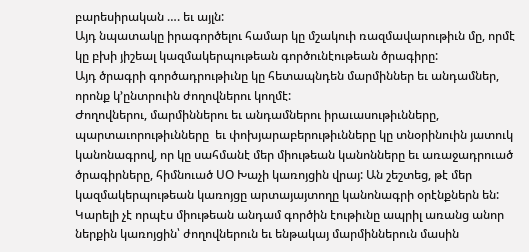բարեսիրական …. եւ այլն:
Այդ նպատակը իրագործելու համար կը մշակուի ռազմավարութիւն մը, որմէ կը բխի յիշեալ կազմակերպութեան գործունէութեան ծրագիրը:
Այդ ծրագրի գործադրութիւնը կը հետապնդեն մարմիններ եւ անդամներ, որոնք կ’ընտրուին ժողովներու կողմէ:
Ժողովներու, մարմիններու եւ անդամներու իրաւասութիւնները, պարտաւորութիւնները  եւ փոխյարաբերութիւնները կը տնօրինուին յատուկ կանոնագրով, որ կը սահմանէ մեր միութեան կանոնները եւ առաջադրուած ծրագիրները, հիմնուած ՍՕ Խաչի կառոյցին վրայ: Ան շեշտեց, թէ մեր կազմակերպութեան կառոյցը արտայայտողը կանոնագրի օրէնքներն են: Կարելի չէ որպէս միութեան անդամ գործին էութիւնը ապրիլ առանց անոր ներքին կառոյցին՝ ժողովներուն եւ ենթակայ մարմիններուն մասին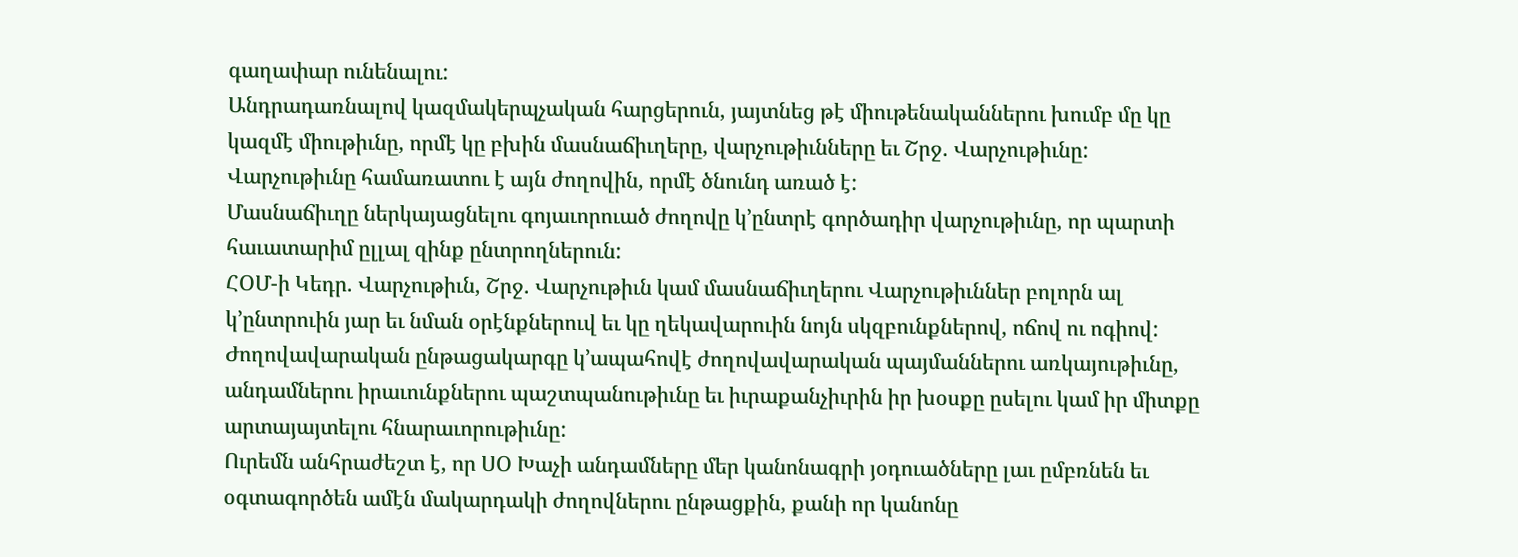գաղափար ունենալու:
Անդրադառնալով կազմակերպչական հարցերուն, յայտնեց թէ միութենականներու խումբ մը կը կազմէ միութիւնը, որմէ կը բխին մասնաճիւղերը, վարչութիւնները եւ Շրջ. Վարչութիւնը:
Վարչութիւնը համառատու է այն ժողովին, որմէ ծնունդ առած է:
Մասնաճիւղը ներկայացնելու գոյաւորուած ժողովը կ’ընտրէ գործադիր վարչութիւնը, որ պարտի հաւատարիմ ըլլալ զինք ընտրողներուն:
ՀՕՄ-ի Կեդր. Վարչութիւն, Շրջ. Վարչութիւն կամ մասնաճիւղերու Վարչութիւններ բոլորն ալ կ’ընտրուին յար եւ նման օրէնքներուվ եւ կը ղեկավարուին նոյն սկզբունքներով, ոճով ու ոգիով:
Ժողովավարական ընթացակարգը կ’ապահովէ ժողովավարական պայմաններու առկայութիւնը, անդամներու իրաւունքներու պաշտպանութիւնը եւ իւրաքանչիւրին իր խօսքը ըսելու կամ իր միտքը արտայայտելու հնարաւորութիւնը:
Ուրեմն անհրաժեշտ է, որ ՍՕ Խաչի անդամները մեր կանոնագրի յօդուածները լաւ ըմբռնեն եւ օգտագործեն ամէն մակարդակի ժողովներու ընթացքին, քանի որ կանոնը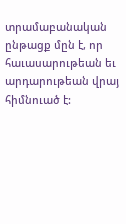տրամաբանական ընթացք մըն է, որ հաւասարութեան եւ արդարութեան վրայ հիմնուած է: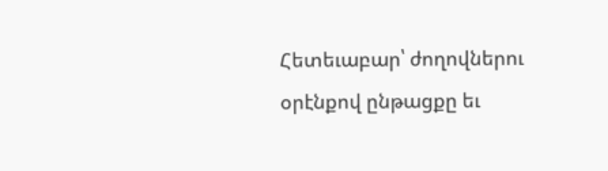Հետեւաբար՝ ժողովներու օրէնքով ընթացքը եւ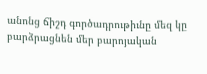անոնց ճիշդ գործադրութիւնը մեզ կը բարձրացնեն մեր բարոյական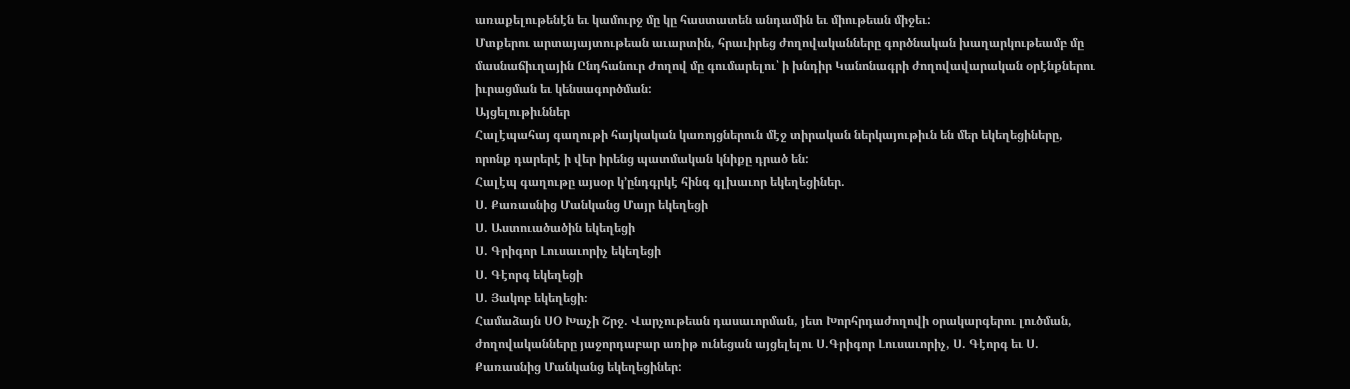առաքելութենէն եւ կամուրջ մը կը հաստատեն անդամին եւ միութեան միջեւ:
Մտքերու արտայայտութեան աւարտին, հրաւիրեց ժողովականները գործնական խաղարկութեամբ մը մասնաճիւղային Ընդհանուր Ժողով մը գումարելու՝ ի խնդիր Կանոնագրի ժողովավարական օրէնքներու իւրացման եւ կենսագործման:
Այցելութիւններ
Հալէպահայ գաղութի հայկական կառոյցներուն մէջ տիրական ներկայութիւն են մեր եկեղեցիները, որոնք դարերէ ի վեր իրենց պատմական կնիքը դրած են:
Հալէպ գաղութը այսօր կ’ընդգրկէ հինգ գլխաւոր եկեղեցիներ.
Ս. Քառասնից Մանկանց Մայր եկեղեցի
Ս. Աստուածածին եկեղեցի
Ս. Գրիգոր Լուսաւորիչ եկեղեցի
Ս. Գէորգ եկեղեցի
Ս. Յակոբ եկեղեցի։
Համաձայն ՍՕ Խաչի Շրջ. Վարչութեան դասաւորման, յետ Խորհրդաժողովի օրակարգերու լուծման, ժողովականները յաջորդաբար առիթ ունեցան այցելելու Ս.Գրիգոր Լուսաւորիչ, Ս. Գէորգ եւ Ս. Քառասնից Մանկանց եկեղեցիներ: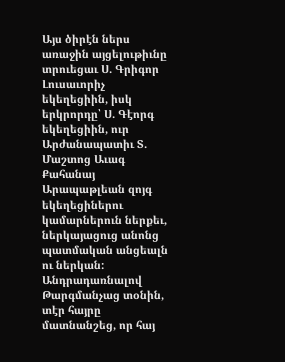Այս ծիրէն ներս առաջին այցելութիւնը տրուեցաւ Ս. Գրիգոր Լուսաւորիչ եկեղեցիին, իսկ երկրորդը՝ Ս. Գէորգ եկեղեցիին, ուր Արժանապատիւ Տ. Մաշտոց Աւագ Քահանայ Արապաթլեան զոյգ եկեղեցիներու կամարներուն ներքեւ, ներկայացուց անոնց պատմական անցեալն ու ներկան: Անդրադառնալով Թարգմանչաց տօնին, տէր հայրը մատնանշեց, որ հայ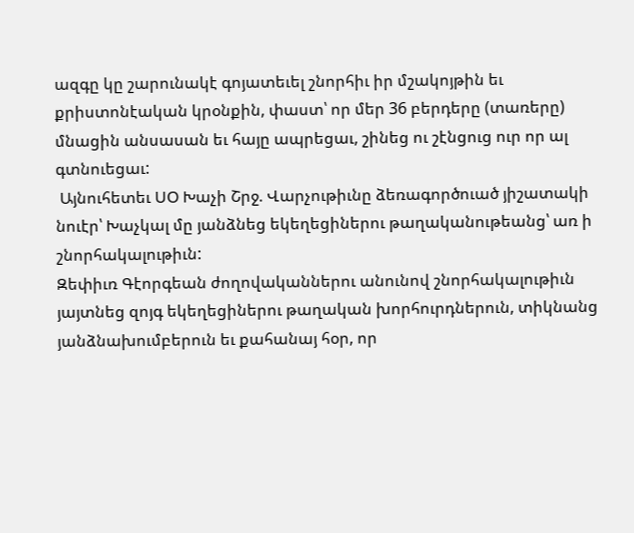ազգը կը շարունակէ գոյատեւել շնորհիւ իր մշակոյթին եւ քրիստոնէական կրօնքին, փաստ՝ որ մեր 36 բերդերը (տառերը) մնացին անսասան եւ հայը ապրեցաւ, շինեց ու շէնցուց ուր որ ալ գտնուեցաւ:
 Այնուհետեւ ՍՕ Խաչի Շրջ. Վարչութիւնը ձեռագործուած յիշատակի նուէր՝ Խաչկալ մը յանձնեց եկեղեցիներու թաղականութեանց՝ առ ի շնորհակալութիւն:
Զեփիւռ Գէորգեան ժողովականներու անունով շնորհակալութիւն յայտնեց զոյգ եկեղեցիներու թաղական խորհուրդներուն, տիկնանց յանձնախումբերուն եւ քահանայ հօր, որ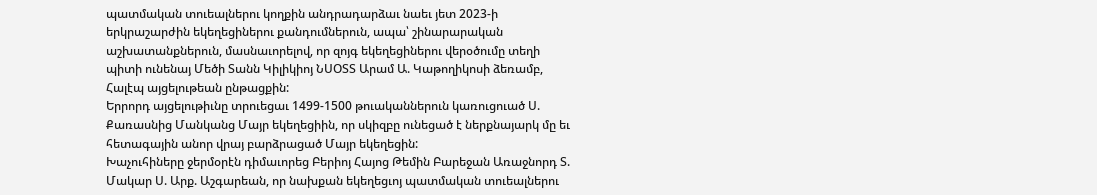պատմական տուեալներու կողքին անդրադարձաւ նաեւ յետ 2023-ի երկրաշարժին եկեղեցիներու քանդումներուն, ապա՝ շինարարական աշխատանքներուն, մասնաւորելով, որ զոյգ եկեղեցիներու վերօծումը տեղի պիտի ունենայ Մեծի Տանն Կիլիկիոյ ՆՍՕՏՏ Արամ Ա. Կաթողիկոսի ձեռամբ, Հալէպ այցելութեան ընթացքին:
Երրորդ այցելութիւնը տրուեցաւ 1499-1500 թուականներուն կառուցուած Ս. Քառասնից Մանկանց Մայր եկեղեցիին, որ սկիզբը ունեցած է ներքնայարկ մը եւ հետագային անոր վրայ բարձրացած Մայր եկեղեցին:
Խաչուհիները ջերմօրէն դիմաւորեց Բերիոյ Հայոց Թեմին Բարեջան Առաջնորդ Տ. Մակար Ս. Արք. Աշգարեան, որ նախքան եկեղեցւոյ պատմական տուեալներու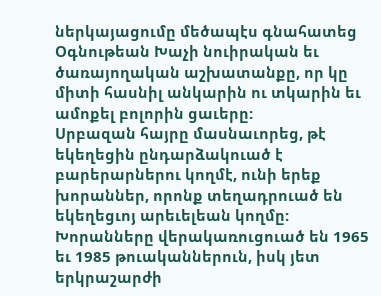ներկայացումը մեծապէս գնահատեց Օգնութեան Խաչի նուիրական եւ ծառայողական աշխատանքը, որ կը միտի հասնիլ անկարին ու տկարին եւ ամոքել բոլորին ցաւերը:
Սրբազան հայրը մասնաւորեց, թէ եկեղեցին ընդարձակուած է բարերարներու կողմէ, ունի երեք խորաններ, որոնք տեղադրուած են եկեղեցւոյ արեւելեան կողմը: Խորանները վերակառուցուած են 1965 եւ 1985 թուականներուն, իսկ յետ երկրաշարժի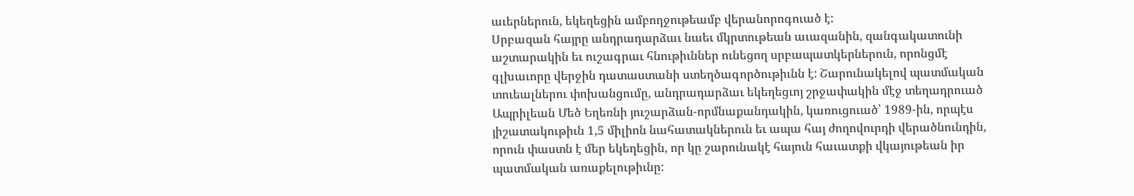աւերներուն, եկեղեցին ամբողջութեամբ վերանորոգուած է:
Սրբազան հայրը անդրադարձաւ նաեւ մկրտութեան աւազանին, զանգակատունի աշտարակին եւ ուշագրաւ հնութիւններ ունեցող սրբապատկերներուն, որոնցմէ գլխաւորը վերջին դատաստանի ստեղծագործութիւնն է: Շարունակելով պատմական տուեալներու փոխանցումը, անդրադարձաւ եկեղեցւոյ շրջափակին մէջ տեղադրուած Ապրիլեան Մեծ Եղեռնի յուշարձան-որմնաքանդակին, կառուցուած՝ 1989-ին, որպէս յիշատակութիւն 1,5 միլիոն նահատակներուն եւ ապա հայ ժողովուրդի վերածնունդին, որուն փաստն է մեր եկեղեցին, որ կը շարունակէ հայուն հաւատքի վկայութեան իր պատմական առաքելութիւնը: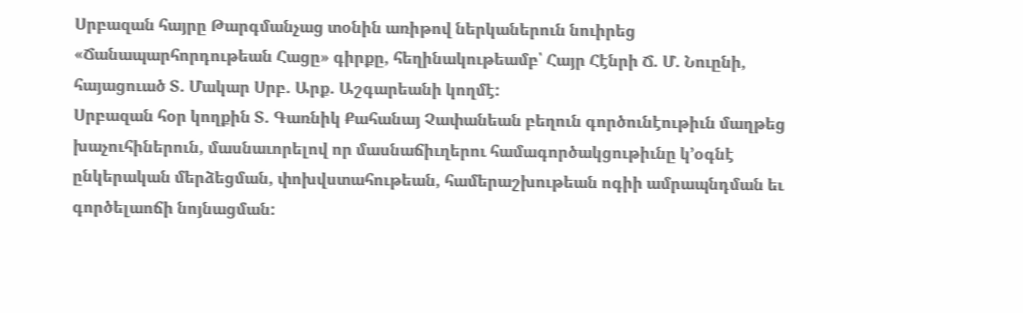Սրբազան հայրը Թարգմանչաց տօնին առիթով ներկաներուն նուիրեց «Ճանապարհորդութեան Հացը» գիրքը, հեղինակութեամբ՝ Հայր Հէնրի Ճ. Մ. Նուընի, հայացուած Տ. Մակար Սրբ. Արք. Աշգարեանի կողմէ:
Սրբազան հօր կողքին Տ. Գառնիկ Քահանայ Չափանեան բեղուն գործունէութիւն մաղթեց խաչուհիներուն, մասնաւորելով որ մասնաճիւղերու համագործակցութիւնը կ’օգնէ ընկերական մերձեցման, փոխվստահութեան, համերաշխութեան ոգիի ամրապնդման եւ գործելաոճի նոյնացման: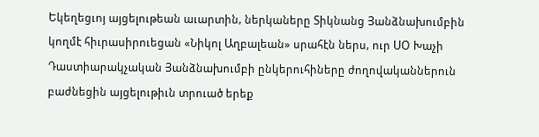Եկեղեցւոյ այցելութեան աւարտին, ներկաները Տիկնանց Յանձնախումբին կողմէ հիւրասիրուեցան «Նիկոլ Աղբալեան» սրահէն ներս, ուր ՍՕ Խաչի Դաստիարակչական Յանձնախումբի ընկերուհիները ժողովականներուն բաժնեցին այցելութիւն տրուած երեք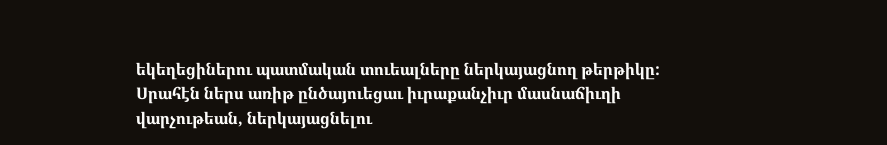եկեղեցիներու պատմական տուեալները ներկայացնող թերթիկը:
Սրահէն ներս առիթ ընծայուեցաւ իւրաքանչիւր մասնաճիւղի վարչութեան, ներկայացնելու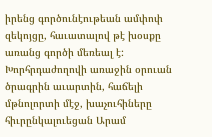իրենց գործունէութեան ամփոփ զեկոյցը, հաւատալով թէ խօսքը առանց գործի մեռեալ է:
Խորհրդաժողովի առաջին օրուան ծրագրին աւարտին, հաճելի մթնոլորտի մէջ, խաչուհիները հիւրընկալուեցան Արամ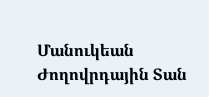Մանուկեան Ժողովրդային Տան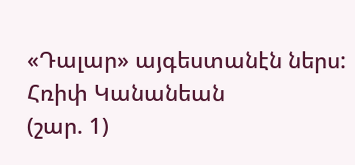«Դալար» այգեստանէն ներս:
Հռիփ Կանանեան
(շար. 1)